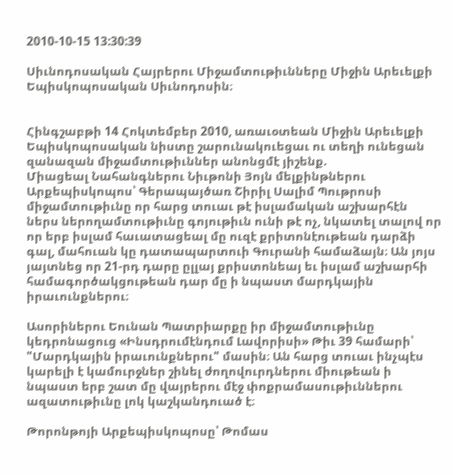2010-10-15 13:30:39

Սիւնոդոսական Հայրերու Միջամտութիւնները Միջին Արեւելքի Եպիսկոպոսական Սիւնոդոսին։


Հինգշաբթի 14 Հոկտեմբեր 2010, առաւօտեան Միջին Արեւելքի Եպիսկոպոսական նիստը շարունակուեցաւ ու տեղի ունեցան զանազան միջամտութիւններ անոնցմէ յիշենք.
Միացեալ Նահանգներու Նիւթոնի Յոյն մելքինթներու Արքեպիսկոպոս՝ Գերապայծառ Շիրիլ Սալիմ Պութրոսի միջամտութիւնը որ հարց տուաւ թէ իսլամական աշխարհէն ներս ներողամտութիւնը գոյութիւն ունի թէ ոչ, նկատել տալով որ որ երբ իսլամ հաւատացեալ մը ուզէ քրիտոնէութեան դարձի գալ, մահուան կը դատապարտուի Գուրանի համաձայն։ Ան յոյս յայտնեց որ 21-րդ դարը ըլլայ քրիստոնեայ եւ իսլամ աշխարհի համագործակցութեան դար մը ի նպաստ մարդկային իրաւունքներու։

Ասորիներու Եունան Պատրիարքը իր միջամտութիւնը կեդրոնացուց «Ինսդրումէնդում Լավորիսի» Թիւ 39 համարի՝ "Մարդկային իրաւունքներու" մասին։ Ան հարց տուաւ ինչպէս կարելի է կամուրջներ շինել ժողովուրդներու միութեան ի նպաստ երբ շատ մը վայրերու մէջ փոքրամասութիւններու ազատութիւնը լոկ կաշկանդուած է։

Թորոնթոյի Արքեպիսկոպոսը՝ Թոմաս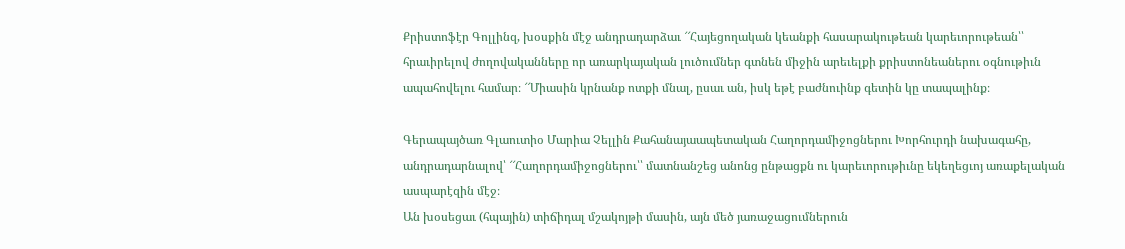Քրիստոֆէր Գոլլինզ, խօսքին մէջ անդրադարձաւ ՜՜Հայեցողական կեանքի հասարակութեան կարեւորութեան՝՝ հրաւիրելով ժողովականները որ առարկայական լուծումներ գտնեն միջին արեւելքի քրիստոնեաներու օգնութիւն ապահովելու համար։ ՜՜Միասին կրնանք ոտքի մնալ, ըսաւ ան, իսկ եթէ բաժնուինք գետին կը տապալինք։

Գերապայծառ Գլաուտիօ Մարիա Չելլին Քահանայաապետական Հաղորդամիջոցներու Խորհուրդի նախագահը, անդրադարնալով՝ ՜՜Հաղորդամիջոցներու՝՝ մատնանշեց անոնց ընթացքն ու կարեւորութիւնը եկեղեցւոյ առաքելական ասպարէզին մէջ։
Ան խօսեցաւ (հպային) տիճիդալ մշակոյթի մասին, այն մեծ յառաջացումներուն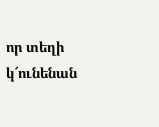որ տեղի կ՜ունենան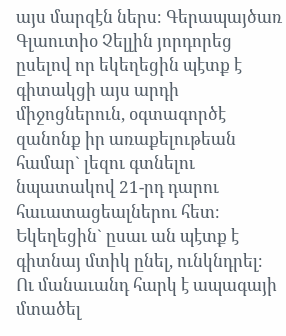այս մարզէն ներս։ Գերապայծառ Գլաուտիօ Չելլին յորդորեց ըսելով որ եկեղեցին պէտք է գիտակցի այս արդի միջոցներուն, օգտագործէ զանոնք իր առաքելութեան համար` լեզու գտնելու նպատակով 21-րդ դարու հաւատացեալներու հետ։ Եկեղեցին` ըսաւ ան պէտք է գիտնայ մտիկ ընել, ունկնդրել։ Ու մանաւանդ հարկ է ապագայի մտածել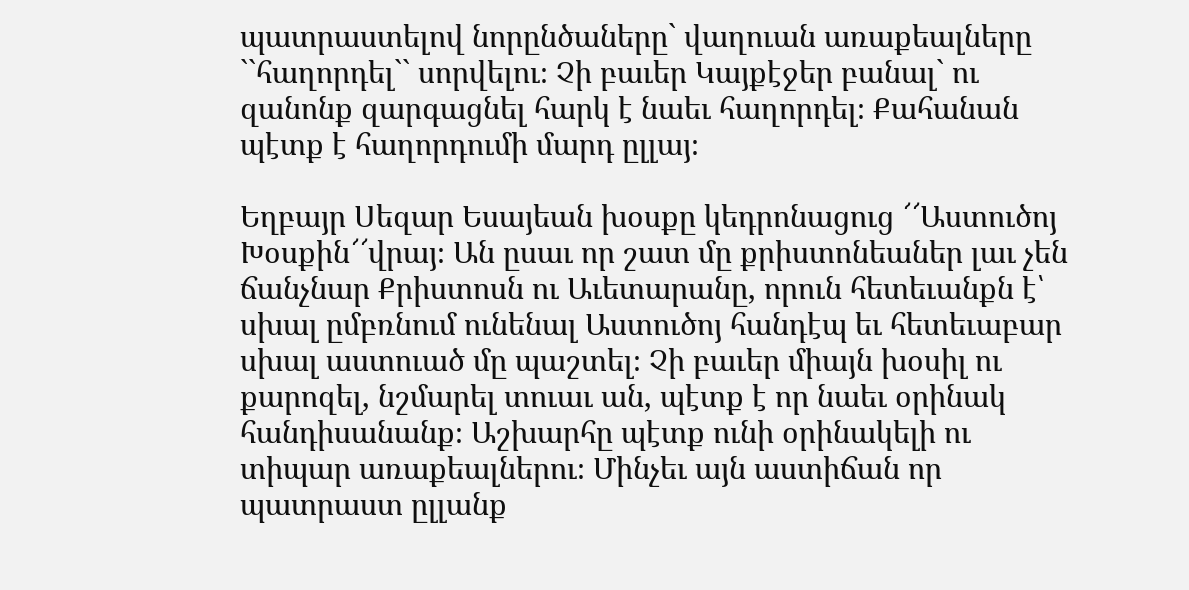պատրաստելով նորընծաները` վաղուան առաքեալները ``հաղորդել`` սորվելու։ Չի բաւեր Կայքէջեր բանալ` ու զանոնք զարգացնել հարկ է նաեւ հաղորդել։ Քահանան պէտք է հաղորդումի մարդ ըլլայ։

Եղբայր Սեզար Եսայեան խօսքը կեդրոնացուց ՜՜Աստուծոյ Խօսքին՜՜վրայ։ Ան ըսաւ որ շատ մը քրիստոնեաներ լաւ չեն ճանչնար Քրիստոսն ու Աւետարանը, որուն հետեւանքն է՝ սխալ ըմբռնում ունենալ Աստուծոյ հանդէպ եւ հետեւաբար սխալ աստուած մը պաշտել։ Չի բաւեր միայն խօսիլ ու քարոզել, նշմարել տուաւ ան, պէտք է որ նաեւ օրինակ հանդիսանանք։ Աշխարհը պէտք ունի օրինակելի ու տիպար առաքեալներու։ Մինչեւ այն աստիճան որ պատրաստ ըլլանք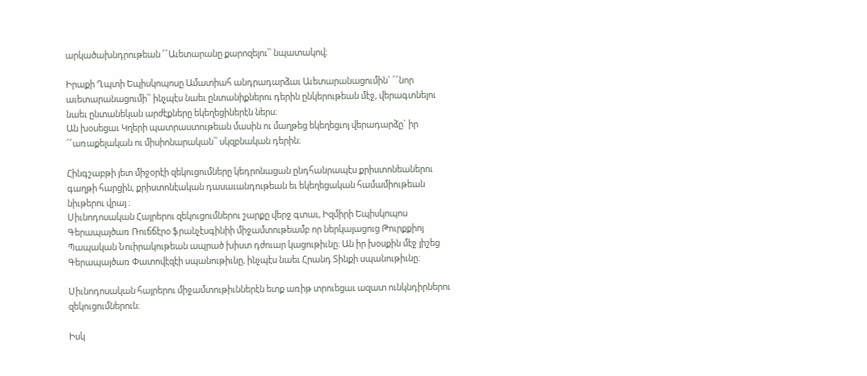արկածախնդրութեան ՜՜Աւետարանը քարոզելու՝՝ նպատակով։

Իրաքի Ղպտի Եպիսկոպոսը Ամատիահ անդրադարձաւ Աւետարանացումին` ՜՜նոր աւետարանացումի՝՝ ինչպէս նաեւ ընտանիքներու դերին ընկերութեան մէջ, վերագտնելու նաեւ ընտանեկան արժէքները եկեղեցիներէն ներս։
Ան խօսեցաւ Կղերի պատրաստութեան մասին ու մաղթեց եկեղեցւոյ վերադարձը` իր ՜՜առաքելական ու միսիոնարական՝՝ սկզբնական դերին։

Հինգշաբթի յետ միջօրէի զեկուցումները կեդրոնացան ընդհանրապէս քրիստոնեաներու գաղթի հարցին, քրիստոնէական դասաւանդութեան եւ եկեղեցական համամիութեան նիւթերու վրայ ։
Սիւնոդոսական Հայրերու զեկուցումներու շարքը վերջ գտաւ, Իզմիրի Եպիսկոպոս Գերապայծառ Ռուճճէրօ ֆրանչէսգինիի միջամտութեամբ որ ներկայացուց Թուրքքիոյ Պապական Նուիրակութեան ապրած խիստ դժուար կացութիւնը։ Ան իր խօսքին մէջ յիշեց Գերապայծառ Փատովէզէի սպանութիւնը, ինչպէս նաեւ Հրանդ Տինքի սպանութիւնը։

Սիւնոդոսական հայրերու միջամտութիւններէն ետք առիթ տրուեցաւ ազատ ունկնդիրներու զեկուցումներուն։

Իսկ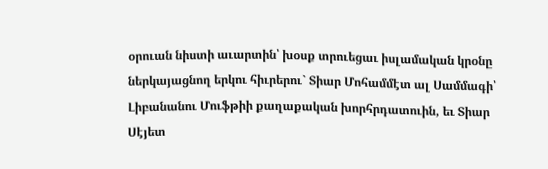օրուան նիստի աւարտին՝ խօսք տրուեցաւ իսլամական կրօնը ներկայացնող երկու հիւրերու` Տիար Մոհամմէտ ալ Սամմագի՝ Լիբանանու Մուֆթիի քաղաքական խորհրդատուին, եւ Տիար Սէյետ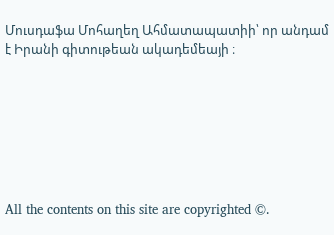Մուսդաֆա Մոհաղեղ Ահմատապատիի՝ որ անդամ է Իրանի գիտութեան ակադեմեայի ։







All the contents on this site are copyrighted ©.